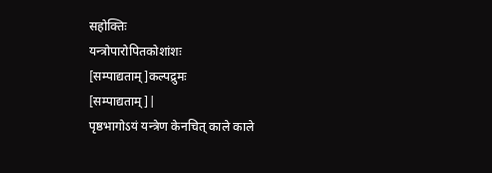सहोक्तिः
यन्त्रोपारोपितकोशांशः
[सम्पाद्यताम्]कल्पद्रुमः
[सम्पाद्यताम्]|
पृष्ठभागोऽयं यन्त्रेण केनचित् काले काले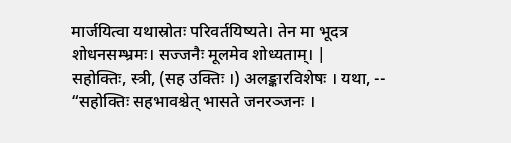मार्जयित्वा यथास्रोतः परिवर्तयिष्यते। तेन मा भूदत्र शोधनसम्भ्रमः। सज्जनैः मूलमेव शोध्यताम्। |
सहोक्तिः, स्त्री, (सह उक्तिः ।) अलङ्कारविशेषः । यथा, -- “सहोक्तिः सहभावश्चेत् भासते जनरञ्जनः ।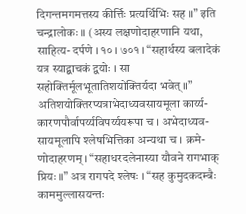दिगन्तमगमत्तस्य कीर्त्तिः प्रत्यर्थिभिः सह ॥” इति चन्द्रालोकः ॥ (अस्य लक्षणोदाहरणानि यथा, साहित्य- दर्पणे । १० । ७०१ । “सहार्थस्य बलादेकं यत्र स्याद्बाचकं द्वयोः । सा सहोक्तिर्मूलभूतातिशयोक्तिर्यदा भवेत् ॥” अतिशयोक्तिरप्यत्राभेदाध्यवसायमूला कार्य्य- कारणपौर्वापर्य्यविपर्य्ययरूपा च । अभेदाध्यव- सायमूलापि श्लेषभित्तिका अन्यथा च । क्रमे- णोदाहरणम् । “सहाधरदलेनास्या यौवने रागभाक् प्रियः ॥” अत्र रागपदे श्लेषः । “सह कुमुदकदम्बैः काममुल्लासयन्तः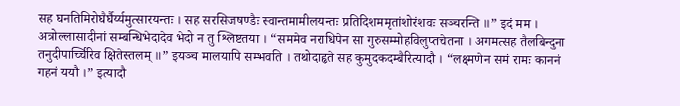सह घनतिमिरोघैर्घैर्य्यमुत्सारयन्तः । सह सरसिजषण्डैः स्वान्तमामीलयन्तः प्रतिदिशममृतांशोरंशवः सञ्चरन्ति ॥” इदं मम । अत्रोल्लासादीनां सम्बन्धिभेदादेव भेदो न तु श्लिष्टतया । “सममेव नराधिपेन सा गुरुसम्मोहविलुप्तचेतना । अगमत्सह तैलबिन्दुना तनुदीपार्च्चिरिव क्षितेस्तलम् ॥” इयञ्च मालयापि सम्भवति । तथोदाहृते सह कुमुदकदम्बैरित्यादौ । “लक्ष्मणेन समं रामः काननं गहनं ययौ ।” इत्यादौ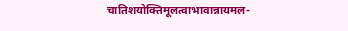चातिशयोक्तिमूलत्वाभावान्नायमल-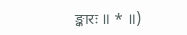ङ्कारः ॥ * ॥)